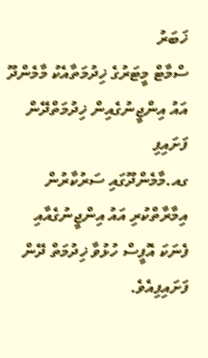ޚަބަރު
ސްމާޓް މީޓަރުގެ ޚިދުމަތާއެކު މާމެންދޫ އައު އިންޖީނުގެއިން ޚިދުމަތްދޭން ފަށައިފި
ގއ.މާމެންދޫގައި ސަރުކާރުން އިމާރާތްކުރި އައު އިންޖީނުގެއާއި ފެނަކަ އޮފީސް ހުޅުވާ ޚިދުމަތް ދޭން ފަށައިފިއެވެ.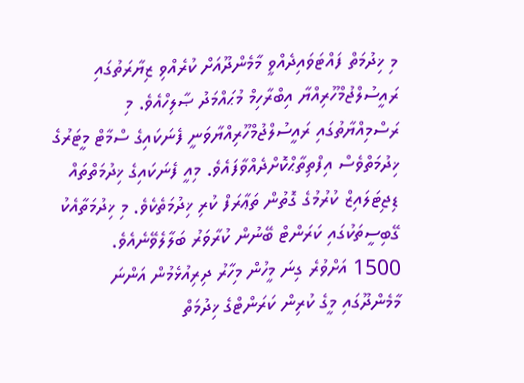މި ޚިދުމަތް ފައްޓަވައިދެއްވީ މާމެންދޫއަށް ކުރެއްވި ޒިޔާރަތުގައި ރައީސުލްޖުމްހޫރިއްޔާ އިބްރާހިމް މުޙައްމަދު ޞާލިހްއެވެ. މި ރަސްމިއްޔާތުގައި ރައީސުލްޖުމްހޫރިއްޔާވަނީ ފެނަކައިގެ ސްމާޓް މީޓަރުގެ ޚިދުމަތްވެސް އިފްތިތާޙްކޮށްދެއްވާފައެވެ. މިއީ ފެނަކައިގެ ޚިދުމަތްތައް ޑިޖިޓަލައިޒް ކުރުމުގެ ގޮތުން ތަޢާރަފް ކުރި ޚިދުމަތެކެވެ. މި ޚިދުމަތާއެކު ގޭބިސީތަކުގައި ކަރަންޓް ބޭނުން ކުރާވަރު ބަލާލެވޭނެއެވެ.
1500 އަށްވުރެ ގިނަ މީހުން މިހާރު ދިރިއުޅެމުން އަންނަ މާމެންދޫގައި މީގެ ކުރިން ކަރަންޓްގެ ޚިދުމަތް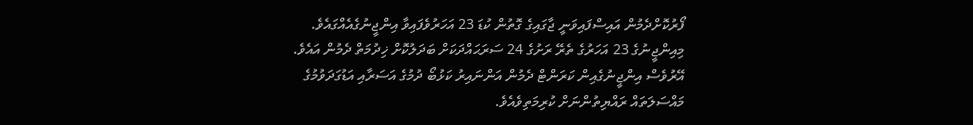ފޯރުކޮށްދެމުން އައިސްފައިވަނީ ޖާގައިގެ ގޮތުން ކުޑަ 23 އަހަރުވެފައިވާ އިންޖީނުގެއެއްގައެވެ. މިއިންޖީނުގެ 23 އަހަރުގެ ތެރޭ ރަށުގެ 24 ސަރަޙައްދަކަށް ބަދަލުކޮށް ޚިދުމަތް ދެމުން އައެވެ. އޭރުވެސް އިންޖީނުގެއިން ކަރަންޓް ދެމުން އަންނައިރު ކަޅުބޯ ދުމުގެ އަސަރާއި އަޑުގަދަވުމުގެ މައްސަލަތައް ރައްޔިތުންނަށް ކުރިމަތިވެއެވެ.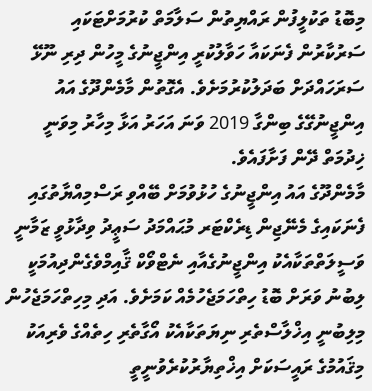މިބޮޑު ތަކުލީފުން ރައްޔިތުން ސަލާމަތް ކުރުމަށްޓަކައި ސަރުކާރުން ފެނަކައާ ހަވާލުކުރީ އިންޖީނުގެ މީހުން ދިރި ނޫޅޭ ސަރަހައްދަށް ބަދަލުކުރުމަށެވެ. އެގޮތުން މާމެންދޫގެ އައު އިންޖީނުގޭގެ ބިންގާ 2019 ވަނަ އަހަރު އަޅާ މިހާރު މިވަނީ ޚިދުމަތް ދޭން ފަށާފައެވެ.
މާމެންދޫގެ އައު އިންޖީނުގެ ހުޅުވުމަށް ބޭއްވި ރަސްމިއްޔާތުގައި ފެނަކައިގެ މެނޭޖިން ޑިރެކްޓަރ މުޙައްމަދު ސަޢީދު ވިދާޅުވީ ޒަމާނީ ވަސީލަތްތަކާއެކު އިންޖީނުގެއާއި ނެޓްވޯކް ޤާއިމްވެގެންދިއުމަކީ ލިބުނު ވަރަށް ބޮޑު ހިތްހަމަޖެހުމެއް ކަމަށެވެ. އަދި މިހިތްހަމަޖެހުން މިލިބުނީ އިޚްލާސްތެރި ނިޔަތަކާއެކު އޯގާތެރި ހިތެއްގެ ވެރިއަކު މިޤައުމުގެ ރައީސަކަށް އިޚްތިޔާރުކުރެވުނީތީ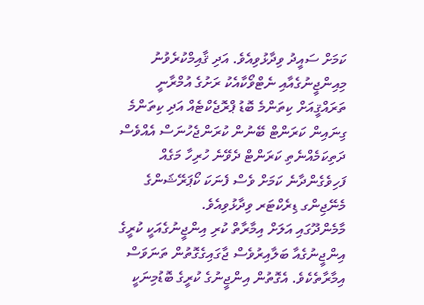ކަމަށް ސައީދު ވިދާޅުވިއެވެ. އަދި ޤާއިމްކުރެވުނު މިއިންޖީނުގެއާއި ނެޓްވޯކާއެކު ރަށުގެ އުމްރާނީ ތަރައްޤީއަށް ކިތަންމެ ބޮޑު ޕްރޮޖެކްޓެއް އަދި ކިތަންމެ ގިނައިން ކަރަންޓް ބޭނުން ކުރަންޖެހުނަސް އެއްވެސް ދަތިކަމެއްނެތި ކަރަންޓް ދެވޭނެ ހުރިހާ މަގެއް ފަހިވެގެންދާނެ ކަމަށް ވެސް ފެނަކަ ކޯޕަރޭޝަންގެ މެނޭޖިންގ ޑިރެކްޓަރ ވިދާޅުވިއެވެ.
މާމެންދޫގައި އަލަށް އިމާރާތް ކުރި އިންޖީނުގެއަކީ ކުރީގެ އިންޖީނުގެއާ ބަލާއިރުވެސް ޖާގައިގެގޮތުން ތަނަވަސް އިމާރާތެކެވެ. އެގޮތުން އިންޖީނުގެ ކުރީގެ ބޮޑުމިނަކީ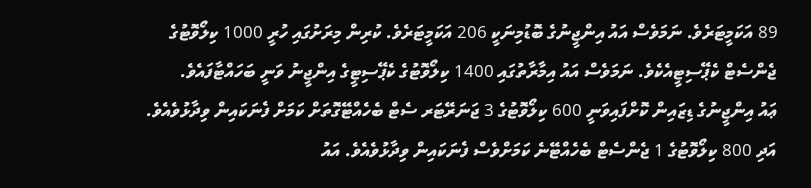89 އަކަމީޓަރެވެ. ނަމަވެސް އައު އިންޖީނުގެ ބޮޑުމިނަކީ 206 އަކަމީޓަރެވެ. ކުރިން މިރަށުގައި ހުރީ 1000 ކިލޯވޮޓުގެ ޖެންސެޓް ކެޕޭސިޓީއެކެވެ. ނަމަވެސް އައު އިމާރާތުގައި 1400 ކިލޯވޮޓުގެ ކެޕޭސިޓީގެ އިންޖީނު ވަނީ ބަހައްޓާފައެވެ.
ޢައު އިންޖީނުގެ ޑިޒައިން ކޮށްފައިވަނީ 600 ކިލޯވޮޓުގެ 3 ޖަނަރޭޓަރ ސެޓް ބެހެއްޓޭގޮތަށް ކަމަށް ފެނަކައިން ވިދާޅުވެއެވެ. އަދި 800 ކިލޯވޮޓުގެ 1 ޖެންސެޓް ބެހެއްޓޭނެ ކަމަށްވެސް ފެނަކައިން ވިދާޅުވެއެވެ. އައު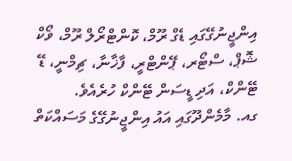އިންޖީނުގޭގައި ޑެގް ރޫމް، ކޮންޓްރޯލް ރޫމް، ވޯކް ޝޮޕް، ސްޓޯރ، ޕޭންޓްރީ، ފާޚާނާ، ޗިމްނީ، ޑޭ ޓޭންކް، އަދި ޑީސަން ޓޭންކް ހުރެއެވެ.
ގއ. މާމެންދޫގައި އައު އިންޖީނުގޭގެ މަސައްކަތް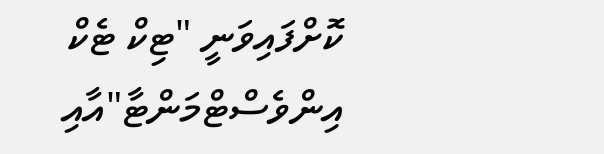ކޮށްފައިވަނީ "ޓިކް ޓެކް އިންވެސްޓްމަންޓާ"އާއި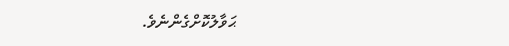ޙަވާލުކޮށްގެންނެވެ.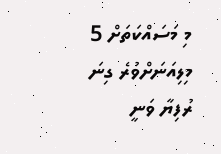މި މަސައްކަތަށް 5 މިލިއަނަށްވުރެ ގިނަ ރުފިޔާ ވަނީ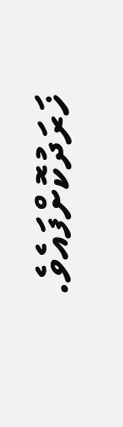ޚަރަދުކޮށްފައެވެ.